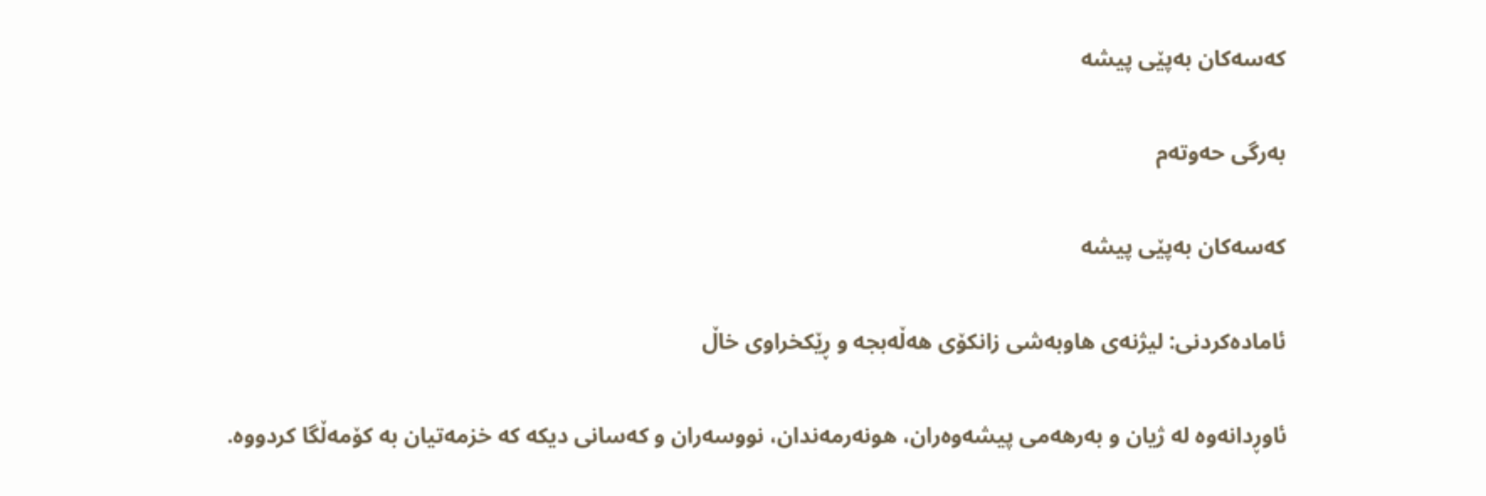کەسەکان بەپێی پیشە

بەرگی حەوتەم

کەسەکان بەپێی پیشە

ئامادەکردنی: لیژنه‌ی هاوبه‌شی زانكۆی هه‌ڵه‌بجه‌ و ڕێكخراوی خاڵ

ئاوڕدانەوە لە ژیان و بەرهەمی پیشەوەران، هونەرمەندان، نووسەران و کەسانی دیکە کە خزمەتیان بە کۆمەڵگا کردووە.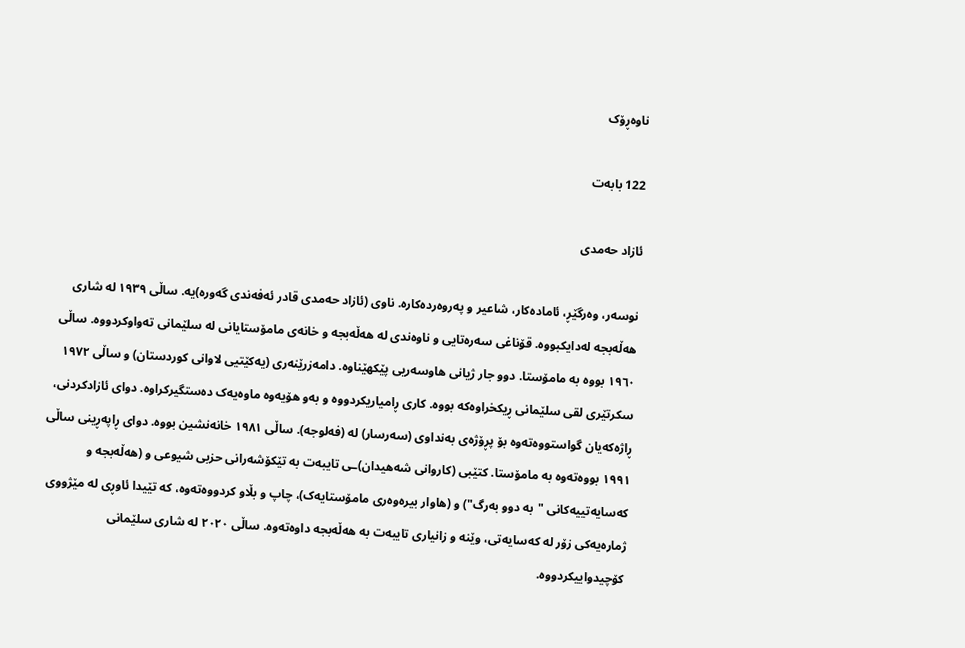ناوەڕۆک

122 بابەت

ئازاد حەمدی

نوسەر، وەرگێڕ، ئامادەکار، شاعیر و پەروەردەکارە‌. ناوی (ئازاد حەمدی قادر ئەفەندی گەورە)یە. ساڵی ١٩٣٩ لە شاری ھەڵەبجە لەدایکبووە. قۆناغی سەرەتایی و ناوەندی لە ھەڵەبجە و خانەی مامۆستایانی لە سلێمانی تەواوکردووە. ساڵی ١٩٦٠ بووە بە مامۆستا. دوو جار ژیانی هاوسەریی پێکهێناوە. دامەزرێنەر‌ی (یەکێتیی لاوانی کوردستان) و ساڵی ١٩٧٢ سکرتێری لقی سلێمانی ڕیکخراوەکە بووە. کاری ڕامیاریکردووە و بەو ھۆیەوە ماوەیەک دەستگیرکراوە. دوای ئازادکردنی، ڕاژەکەیان گواستووەتەوە بۆ پڕۆژەی بەنداوی (سەرسار) لە (فەلوجە). ساڵی ١٩٨١ خانەنشین بووە. دوای ڕاپەڕینی ساڵی ١٩٩١ بووەتەوە بە مامۆستا. کتێبی (کاروانی شەهیدان)ـی تایبەت بە تێکۆشەرانی حزبی شیوعی و (ھەڵەبجە و کەسایەتییەکانی "بە دوو بەرگ") و (هاوار بیرەوەری مامۆستایەک)، چاپ و بڵاو کردووەتەوه،‌ کە تێیدا‌ ئاوڕی لە مێژووی ژمارەیەکی زۆر لە کەسایەتی، وێنە و زانیاری تایبەت بە هەڵەبجە داوەتەوە. ساڵی ٢٠٢٠ لە شاری سلێمانی کۆچیدواییکردووە.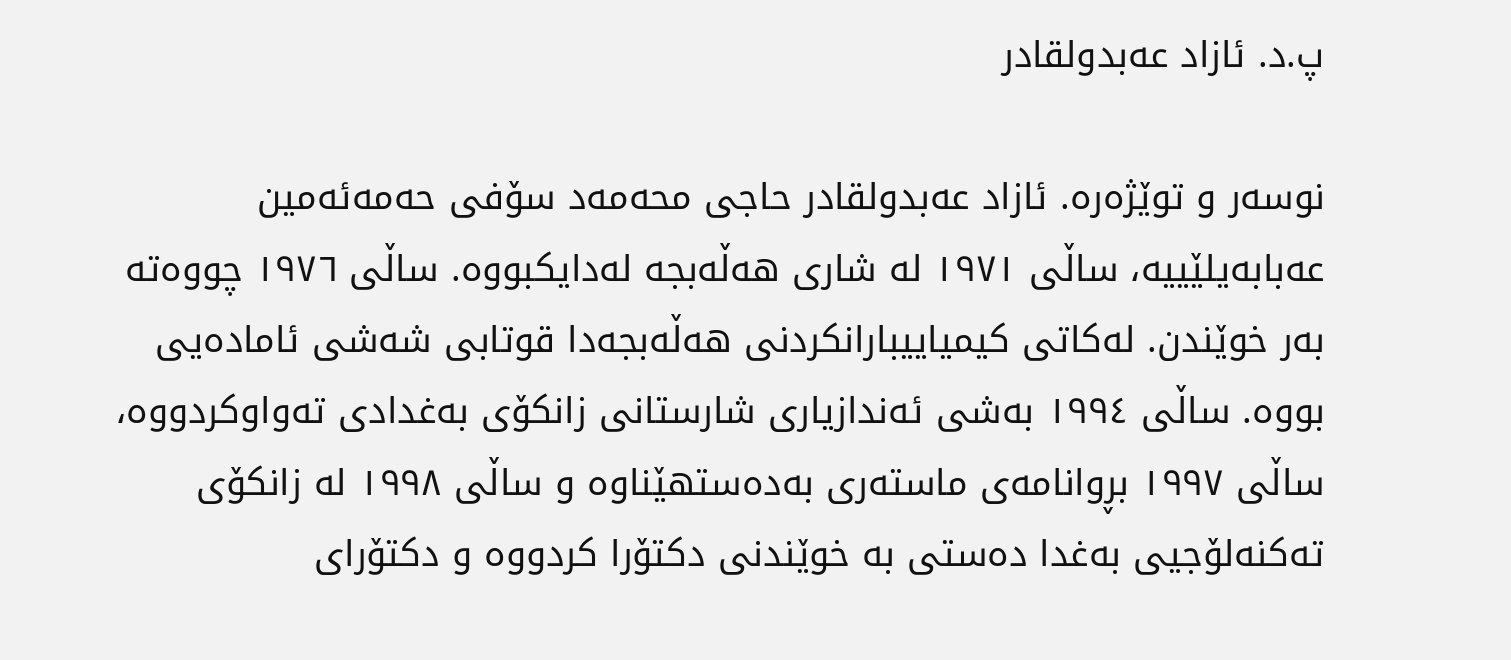پ.د. ئازاد عەبدولقادر

نوسەر و توێژەرە. ئازاد عەبدولقادر حاجی محەمەد سۆفی حەمەئەمین عەبابەیلێییە، ساڵی ١٩٧١ لە شاری هەڵەبجە لەدایکبووه. ساڵی ١٩٧٦ چووەتە بەر خوێندن. لەکاتی کیمیاییبارانکردنی هەڵەبجەدا قوتابی شەشی ئامادەیی بووە. ساڵی ١٩٩٤ بەشی ئەندازیاری شارستانی زانکۆی بەغدادی تەواوکردووە،‌ ساڵی ١٩٩٧ بڕوانامەی ماستەری بەدەستهێناوە و ساڵی ١٩٩٨ لە زانکۆی تەکنەلۆجیی بەغدا دەستی بە خوێندنی دکتۆرا کردووە و دکتۆرای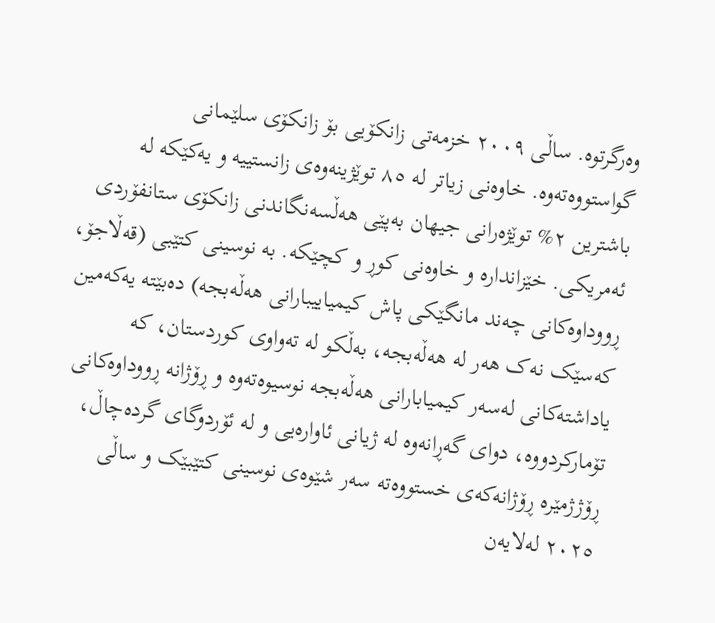وەرگرتوە. ساڵی ٢٠٠٩ خزمەتی زانکۆیی بۆ زانکۆی سلێمانی گواستووەتەوە. خاوەنی زیاتر لە ٨٥ توێژینەوەی زانستییە‌ و یەکێکە لە باشترین ٢% توێژەرانی جیهان بەپێی هەڵسەنگاندنی زانکۆی ستانفۆردی ئەمریکی. خێزاندارە و خاوەنی کوڕ و کچێکە. بە نوسینی کتێبی (قەڵاجۆ، ڕووداوەکانی چەند مانگێکی پاش کیمیاییبارانی هەڵەبجە) دەبێتە یەکەمین کەسێک نەک هەر لە هەڵەبجە، بەڵکو لە تەواوی کوردستان، کە یاداشتەکانی لەسەر کیمیابارانی هەڵەبجە نوسیوەتەوە و ڕۆژانە ڕووداوەکانی تۆمارکردووە، دوای گەڕانەوە لە ژیانی ئاوارەیی و لە ئۆردوگای گردەچاڵ، ڕۆژژمێرە ڕۆژانەکەی خستووەتە سەر شێوەی نوسینی کتێبێک و ساڵی ٢٠٢٥ لەلایەن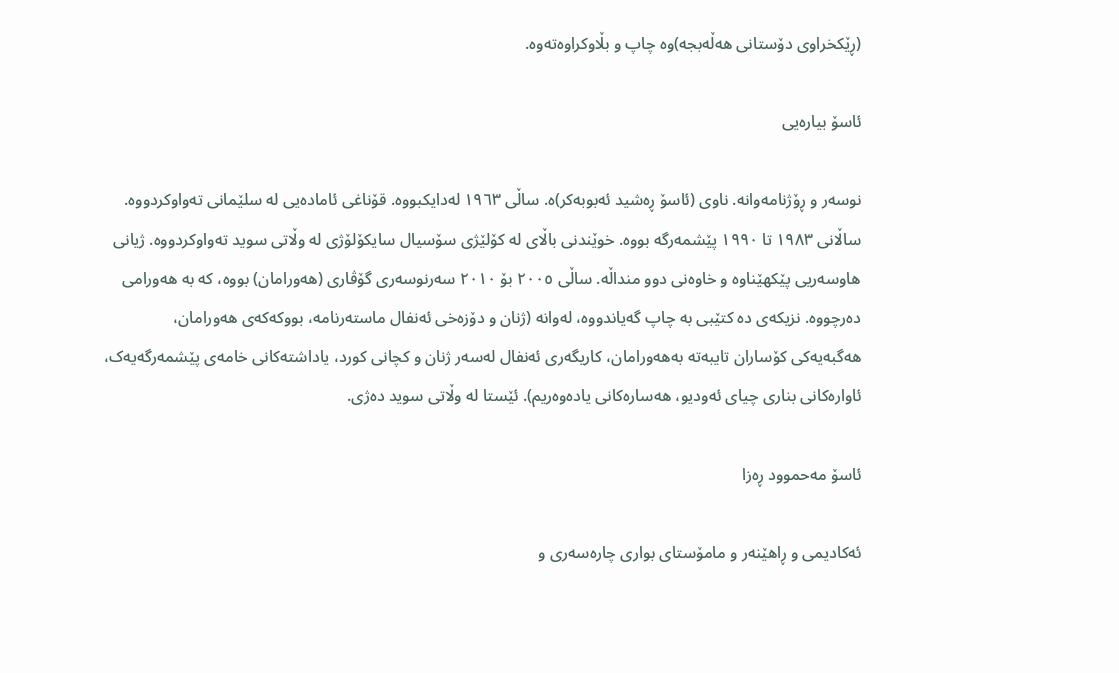(ڕێکخراوی دۆستانی هەڵەبجە)وە چاپ و بڵاوکراوەتەوە.

ئاسۆ بیارەیی

نوسەر و ڕۆژنامەوانە. ناوی (ئاسۆ ڕەشید ئەبوبەکر)ە. ساڵی ١٩٦٣ لەدایکبووە. قۆناغی ئامادەیی لە سلێمانی تەواوکردووە. ساڵانی ١٩٨٣ تا ١٩٩٠ پێشمەرگە بووە. خوێندنی باڵای لە کۆلێژی سۆسیال سایکۆلۆژی لە وڵاتی سوید تەواوکردووە. ژیانی هاوسەریی پێکهێناوە‌ و خاوەنی دوو منداڵە‌. ساڵی ٢٠٠٥ بۆ ٢٠١٠ سەرنوسەری گۆڤاری (هەورامان) بووە، کە بە هەورامی دەرچووە. نزیکەی دە کتێبی بە چاپ گەیاندووە، لەوانە (ژنان و دۆزەخی ئەنفال ماستەرنامە، بووکەکەی هەورامان، هەگبەیەکی کۆساران تایبەتە بەهەورامان، کاریگەری ئەنفال لەسەر ژنان و کچانی کورد، یاداشتەکانی خامەی پێشمەرگەیەک، ئاوارەکانی بناری چیای ئەودیو، هەسارەکانی یادەوەریم). ئێستا لە وڵاتی سوید دەژی.

ئاسۆ مەحموود ڕەزا

ئەکادیمی و ڕاهێنەر و مامۆستای بواری چارەسەری و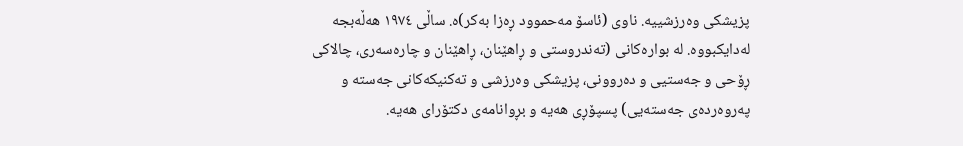پزیشکی وەرزشییە. ناوی (ئاسۆ مەحموود ڕەزا بەکر)ە. ساڵی ١٩٧٤ هەڵەبجە لەدایکبووە. لە بوارەکانی (تەندروستی و ڕاهێنان، ڕاهێنان و چارەسەری، چالاکی ڕۆحی و جەستیی و دەروونی، پزیشکی وەرزشی و تەکنیکەکانی جەستە و پەروەردەی جەستەیی) پسپۆڕی هەیە و بڕوانامەی دکتۆرای هەیە.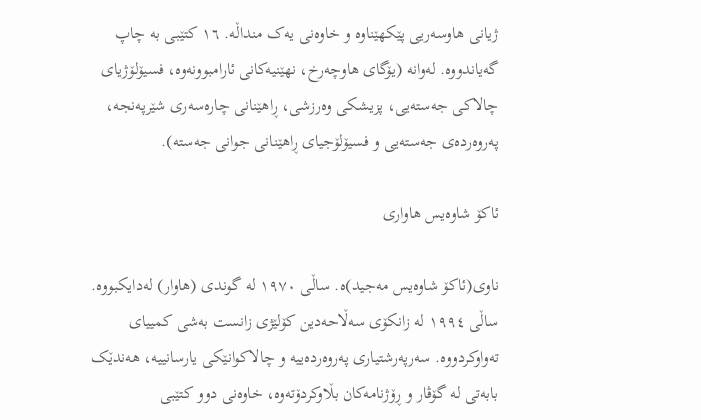ژیانی هاوسەریی پێکهێناوە‌ و خاوەنی یەک منداڵە. ١٦ کتێبی بە چاپ گەیاندووە. لەوانە (یۆگای هاوچەرخ، نهێنیەکانی ئارامبوونەوە، فسیۆلۆژیای چالاکی جەستەیی، پزیشکی وەرزشی، ڕاهێنانی چارەسەری شێرپەنجە، پەروەردەی جەستەیی و فسیۆلۆجیای ڕاهێنانی جوانی جەستە).

ئاکۆ شاوەیس هاواری

ناوی(ئاکۆ شاوەیس مەجید)ە. ساڵی ١٩٧٠ لە گوندی (هاوار) لەدایکبووە. ساڵی ١٩٩٤ لە زانکۆی سەڵاحەدین کۆلێژی زانست بەشی کمییای تەواوکردووە. سەرپەرشتیاری پەروەردەییە و چالاکوانێکی یارسانییە، هەندێک بابەتی لە گۆڤار و ڕۆژنامەکان بڵاوکردۆتەوە، خاوەنی دوو کتێبی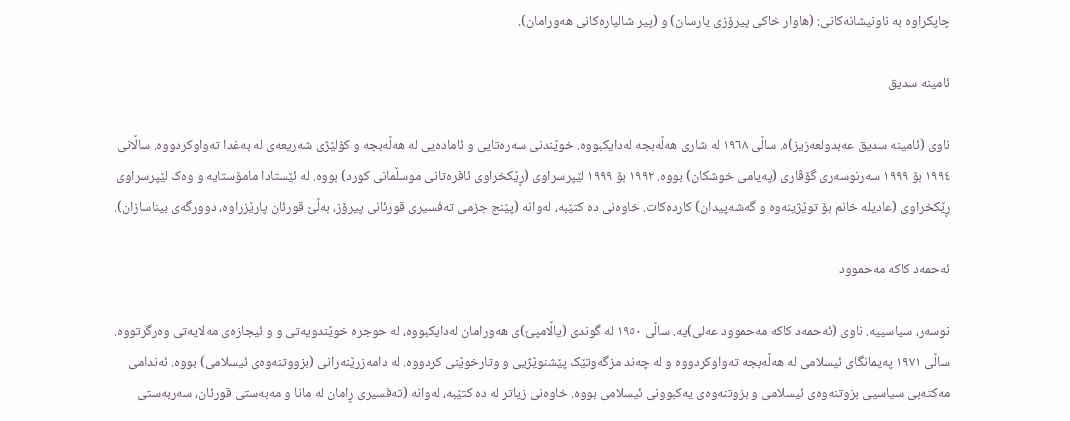چاپکراوە بە ناونیشانەکانی: (هاوار خاکی پیرۆزی یارسان) و (پیر شالیارەکانی هەورامان).

ئامینە سدیق

ناوی (ئامینه سدیق عەبدولعەزیز)ە. ساڵی ١٩٦٨ لە شاری هەڵەبجە لەدایکبووە. خوێندنی سەرەتایی و ئامادەیی لە هەڵەبجە و کۆلێژی شەریعەی لە بەغدا تەواوکردووه. ساڵانی ١٩٩٤ بۆ ١٩٩٩ سەرنوسەری گۆڤاری (پەیامی خوشکان) بووە. ١٩٩٢ بۆ ١٩٩٩ لێپرسراوی (ڕێکخراوی ئافرەتانی موسڵمانی کورد) بووه. لە ئێستادا مامۆستایه و وەک لێپرسراوی ڕێکخراوی (عادیلە خانم بۆ توێژینەوە و گەشەپیدان) کاردەکات. خاوەنی دە کتێبە، لەوانە (پێنج جزمی تەفسیری قورئانی پیرۆز، بەڵێ قورئان پارێزراوه، دوورگەی بیناسازان).

ئەحمەد کاکە مەحموود

نوسەر، سیاسییە. ناوی (ئەحمەد کاکە مەحموود عەلی)یە. ساڵی ١٩٥٠ لە گوندی (یاڵامپێ)ی هەورامان لەدایکبووە، لە حوجرە خوێندویەتی و و ئیجازەی مەلایەتی وەرگرتووە. ساڵی ١٩٧١ پەیمانگای ئیسلامی لە هەڵەبجە تەواوکردووه و لە چەند مزگەوتێک‌ پێشنوێژیی و وتارخوێنی کردووە. لە دامەزرێنەرانی (بزووتنەوەی ئیسلامی) بووه. ئەندامی مەکتەبی سیاسیی بزوتنەوەی‌ ئیسلامی و بزوتنەوەی یەکبوونی ئیسلامی بووه. خاوەنی زیاتر لە دە کتێبە، لەوانە (تەفسیری ڕامان لە مانا و مەبەستی قورئان، سەربەستی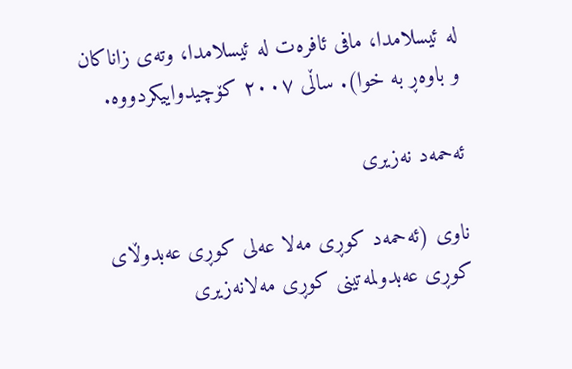لە ئیسلامدا، مافی ئافرەت لە ئیسلامدا، وتەی زاناکان و باوەڕ بە خوا). ساڵی ٢٠٠٧ کۆچیدواییکردووە.

ئەحمەد نەزیری

ناوی (ئەحمەد کوڕی مەلا عەلی کوڕی عەبدوڵای کوڕی عەبدولمەتینی کوڕی مەلانەزیری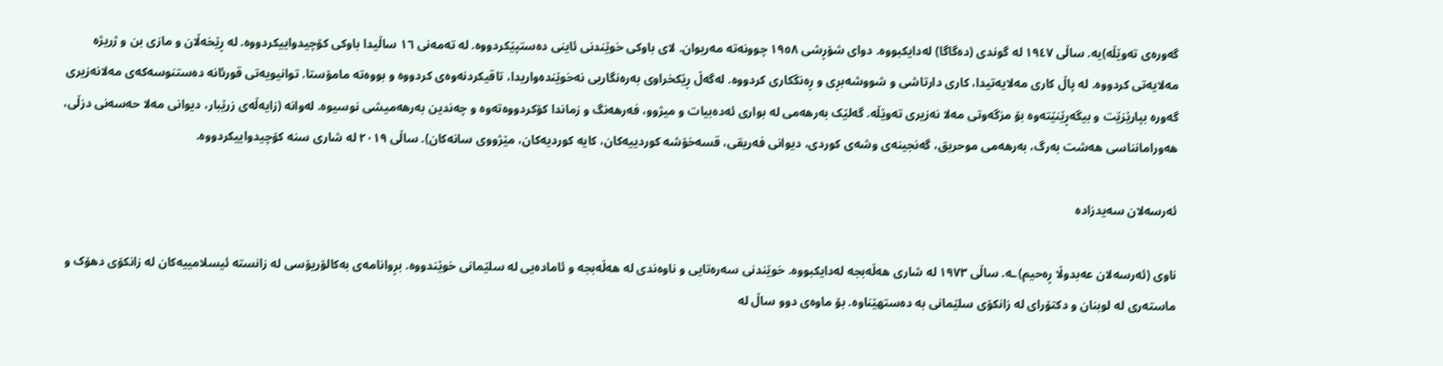گەورەی تەوێڵە)یە. ساڵی ١٩٤٧ لە گوندی (دەگاگا) لەدایکبووە. دوای شۆڕشی ١٩٥٨ چوونەتە مەریوان. لای باوکی خوێندنی ئاینی دەستپێکردووە. لە تەمەنی ١٦ ساڵیدا باوکی کۆچیدواییکردووە. لە ڕێخەڵان و مازی بن و ژریژە مەلایەتی کردووە. لە پاڵ کاری مەلایەتیدا، کاری دارتاشی و شووشەبڕی و ڕەنگکاری کردووە. لەگەڵ ڕێکخراوی بەرەنگاریی نەخوێندەواریدا، تاقیکردنەوەی کردووە و بووەتە مامۆستا. توانیویەتی قورئانە دەستنوسەکەی مەلانەزیری گەورە بپارێزێت و بیگەڕێنێتەوە بۆ مزگەوتی مەلا نەزیری تەوێڵە. گەلێک بەرهەمی لە بواری ئەدەبیات و میژوو، فەرهەنگ و زماندا کۆکردووەتەوە و چەندین بەرهەمیشی نوسیوە. لەوانە (زایەڵەی زرێبار، دیوانی مەلا حەسەنی دزڵی، هەورامانناسی هەشت بەرگ، بەرهەمی موحریق، گەنجینەی وشەی کوردی، دیوانی فەریقی، قسەخۆشە کوردییەکان، کایە کوردیەکان، مێژووی سانەکان). ساڵی ٢٠١٩ لە شاری سنە کۆچیدواییکردووە.

ئەرسەلان سەیدزادە

ناوی (ئەرسەلان عەبدوڵا ڕەحیم)ـە. ساڵی ١٩٧٣ لە شاری هەڵەبجە لەدایکبووە. خوێندنی سەرەتایی و ناوەندی لە هەڵەبجە و ئامادەیی لە سلێمانی خوێندووە. بڕوانامەی بەکالۆریۆسی لە زانستە ئیسلامییەکان لە زانکۆی دهۆک و ماستەری لە لوبنان و دکتۆرای لە زانکۆی سلێمانی بە دەستهێناوە. بۆ ماوەی دوو ساڵ لە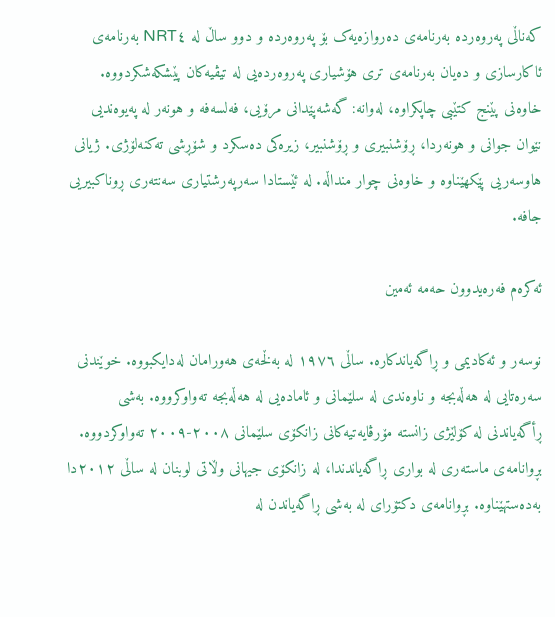کەناڵی پەروەردە بەرنامەی دەروازەیەک بۆ پەروەردە و دوو ساڵ لە NRT٤ بەرنامەی ئاکارسازی و دەیان بەرنامەی تری هۆشیاری پەروەردەیی لە تیڤیەکان پێشکەشکردووە. خاوەنی پێنج کتێبی چاپکراوە، لەوانە: گەشەپێدانی مرۆیی، فەلسەفە و هونەر لە پەیوەندیی نێوان جوانی و هونەردا، ڕۆشنبیری و ڕۆشنبیر، زیرەکی دەسکرد و شۆڕشی تەکنەلۆژی. ژیانی هاوسەریی پێکهێناوە‌ و خاوەنی چوار منداڵە. لە ئێستادا سەرپەرشتیاری سەنتەری ڕوناکبیریی جافە.

ئەکرەم فەرەیدوون حەمە ئەمین

نوسەر و ئەکادیمی و ڕاگەیاندکارە. ساڵی ١٩٧٦ لە بەڵخەی هەورامان لەدایکبووە. خوێندنی سەرەتایی لە هەڵەبجە و ناوەندی لە سلێمانی و ئامادەیی لە هەڵەبجە تەواوکرووە. بەشی ڕأگەیاندنی لە کۆلێژی زانستە مۆرڤایەتیەکانی زانکۆی سلێمانی ٢٠٠٨-٢٠٠٩ تەواوکردووە. بڕوانامەی ماستەری لە بواری ڕاگەیاندندا، لە زانکۆی جیهانی وڵاتی لوبنان لە ساڵی ٢٠١٢دا بەدەستهێناوە. بڕوانامەی دکتۆرای لە بەشی ڕاگەیاندن لە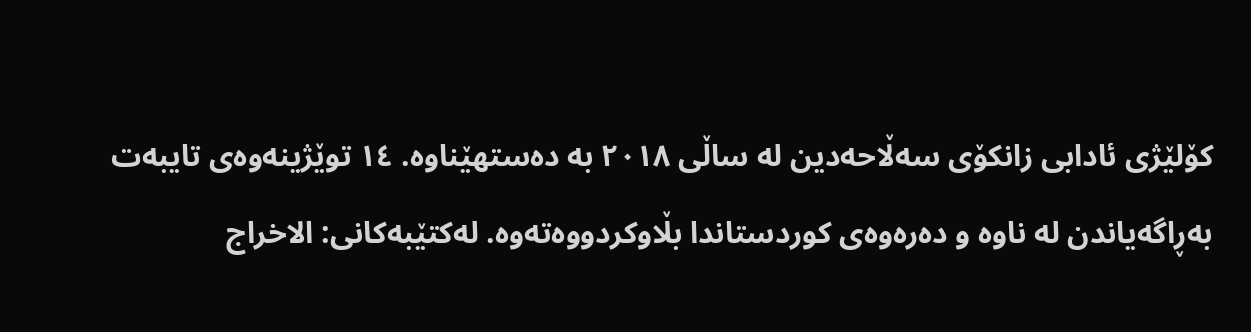کۆلێژی ئادابی زانکۆی سەڵاحەدین لە ساڵی ٢٠١٨ بە دەستهێناوە. ١٤ توێژینەوەی تایبەت بەڕاگەیاندن لە ناوە و دەرەوەی کوردستاندا بڵاوکردووەتەوە. لەکتێبەکانی: الاخراج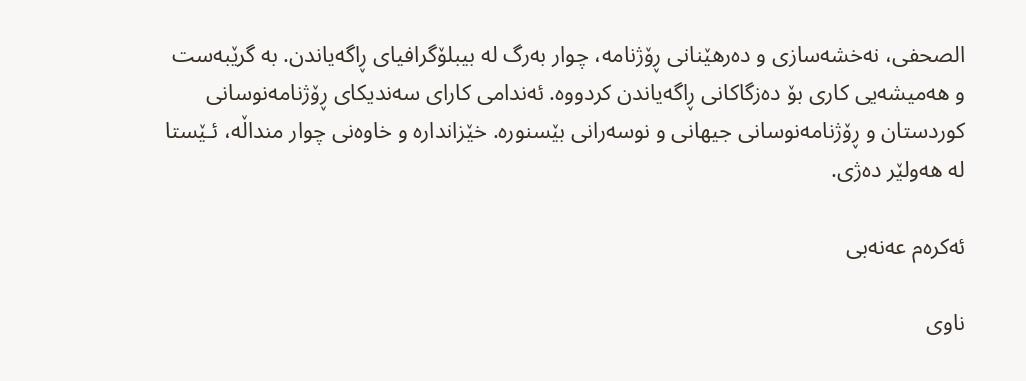الصحفی، نەخشەسازی و دەرهێنانی ڕۆژنامە، چوار بەرگ لە بیبلۆگرافیای ڕاگەیاندن. بە گرێبەست و هەمیشەیی کاری بۆ دەزگاکانی ڕاگەیاندن کردووە. ئەندامی کارای سەندیکای ڕۆژنامەنوسانی کوردستان و ڕۆژنامەنوسانی جیهانی و نوسەرانی بێسنورە. خێزاندارە و خاوەنی چوار منداڵە، ئـێستا لە هەولێر دەژی.

ئەکرەم عەنەبی

ناوی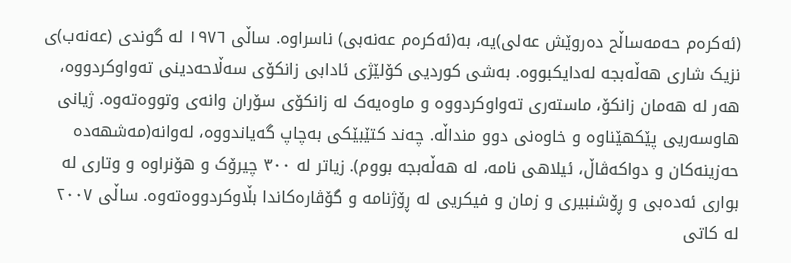(ئەکرەم حەمەساڵح دەروێش عەلی)یە، بە(ئەکرەم عەنەبی) ناسراوە. ساڵی ١٩٧٦ لە گوندی (عەنەب)ی نزیک شاری ھەڵەبجە لەدایکبووە. بەشی کوردیی کۆلێژی ئادابی زانکۆی سەڵاحەدینی تەواوکردووه، هەر لە هەمان زانکۆ، ماستەری تەواوکردووە و ماوەیەک لە زانکۆی سۆران وانەی وتووەتەوە. ژیانی هاوسەریی پێکهێناوە‌ و خاوەنی دوو منداڵە. چەند کتێبێکی بەچاپ گەیاندووە، لەوانە(مەشھەدە حەزینەکان و دواکەڤاڵ، ئیلاھی نامە، لە هەڵەبجه ‌بووم). زیاتر لە ٣٠٠ چیرۆک و ھۆنراوە و وتاری لە بواری ئەدەبی و ڕۆشنبیری و زمان و فیکریی لە ڕۆژنامە و گۆڤارەکاندا بڵاوکردووەتەوە. ساڵی ٢٠٠٧ له ‌کاتی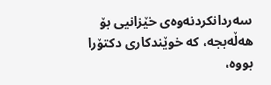سەردانکردنەوەی خێزانیی بۆ هەڵەبجه، کە خوێندکاری دکتۆرا بووه،‌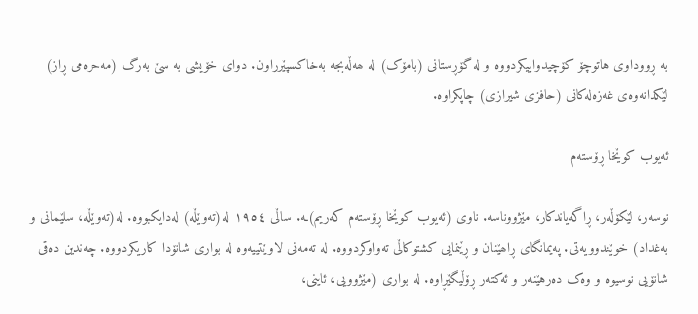بە ڕووداوی هاتوچۆ ‌کۆچیدواییکردووە و لە گۆڕستانی (بامۆک) لە ھەڵەبجە بەخاکسپێرراون. دوای خۆیشی بە سێ بەرگ (مەحرەمی ڕاز) لێکدانەوەی غەزەلەکانی (حافزی شیرازی) چاپکراوە.

ئەیوب کوێخا ڕۆستەم

نوسەر، لێکۆڵەر، ڕاگەیاندکار، مێژووناسە. ناوی (ئەیوب کوێخا ڕۆستەم کەریم)ـە. ساڵی ١٩٥٤ لە(تەوێڵە) لەدایکبووە. لە(تەوێڵە، سلێمانی و بەغداد) خوێندوویەتی. پەیمانگای ڕاھێنان و ڕێنمایی کشتوکاڵی تەواوکردووە. لە تەمەنی لاوێتییەوە لە بواری شانۆدا کاریکردووه. چەندین دەقی شانۆیی نوسیوە و وەک دەرهێنەر و ئەکتەر ڕۆڵیگێڕاوە. لە بواری (مێژوویی، ئاینی،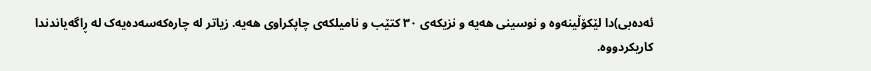ئەدەبی)دا لێکۆڵینەوە و نوسینی هەیە و نزیکەی ٣٠ کتێب و نامیلکەی چاپکراوی هەیە‌. زیاتر لە چارەکەسەدەیەک لە ڕاگەیاندندا کاریکردووە.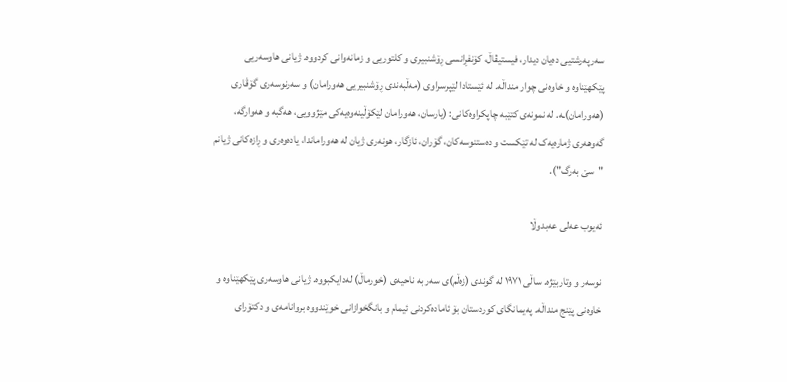سەرپەرشتیی دەیان دیدار، فیستیڤاڵ، کۆنفڕانسی ڕۆشنبیری و کلتوریی و زمانەوانی کردووە. ژیانی هاوسەریی پێکهێناوە‌ و خاوەنی چوار منداڵە. لە ئێستادا لێپرسراوی (مەڵبەندی ڕۆشنبیریی ھەورامان) و سەرنوسەری گۆڤاری (ھەورامان)ـە. لە نمونەی کتێبە چاپکراوەکانی: (یارسان، هەورامان لێکۆڵینەوەیەکی مێژوویی، هەگبە و هەوارگە، گەوهەری ژمارەیەک لە تێکست و دەستنوسەکان، گۆران، ئازگار، هونەری ژیان لە هەوراماندا، یادەوەری و ڕازەکانی ژیانم "سێ بەرگ").

ئەیوب عەلی عەبدوڵا

نوسەر و وتاربێژە‌. ساڵی ١٩٧١ لە گوندى (زەڵم)ی سەر بە ناحیەی (خورماڵ) لەدایکبووە. ژیانی هاوسەرى پێکهێناوە و خاوەنی پێنج منداڵە. پەیمانگای کوردستان بۆ ئامادەکردنی ئیمام و بانگخوازانی خوێندووە بروانامەی و دکتۆراى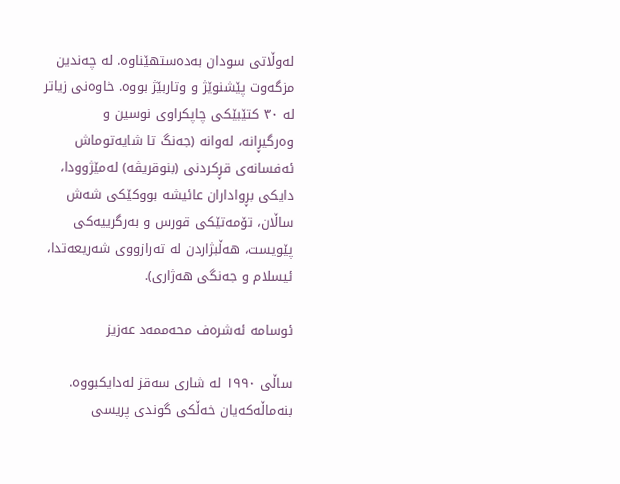لەوڵاتى سودان بەدەستهێناوە. لە چەندین مزگەوت پێشنوێژ و وتاربێژ بووە. خاوەنی زیاتر لە ٣٠ کتێبێکی چاپکراوی نوسین و وەرگیڕانە، لەوانە (جەنگ تا شایەتوماش ئەفسانەی قڕکردنی (بنوقریڤە) لەمێژوودا، دایکی بڕواداران عائیشە بووکێکی شەش ساڵان، تۆمەتێکی قورس و بەرگرییەکی پێویست، هەڵبژاردن لە تەرازووی شەریعەتدا، ئیسلام و جەنگی هەژاری).

ئوسامە ئەشرەف محەممەد عەزیز

ساڵی ١٩٩٠ لە شاری سەقز لەدایکبووە. بنەماڵەکەیان خەڵکی گوندی پریسی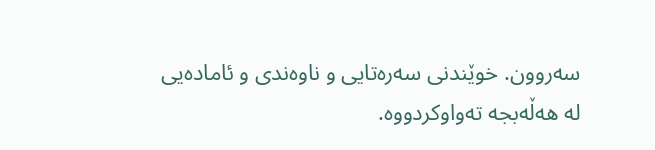سەروون. خوێندنی سەرەتایی و ناوەندی و ئامادەیی لە هەڵەبجە تەواوکردووە.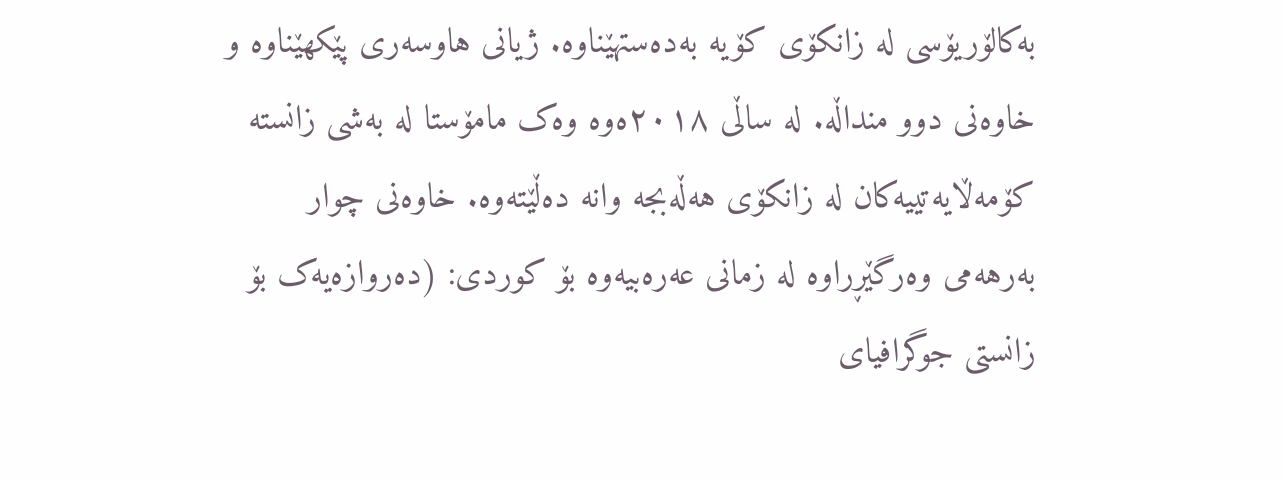بەکالۆریۆسی لە زانکۆی کۆیە بەدەستهێناوە. ژیانی هاوسەری پێکهێناوە و خاوەنی دوو منداڵە. لە ساڵی ٢٠١٨ەوە وەک مامۆستا لە بەشی زانستە کۆمەڵایەتییەکان لە زانکۆی هەڵەبجە وانە دەڵێتەوە. خاوەنی چوار بەرهەمی وەرگێڕراوە لە زمانی عەرەبیەوە بۆ کوردی: (دەروازەیەک بۆ زانستی جوگرافیای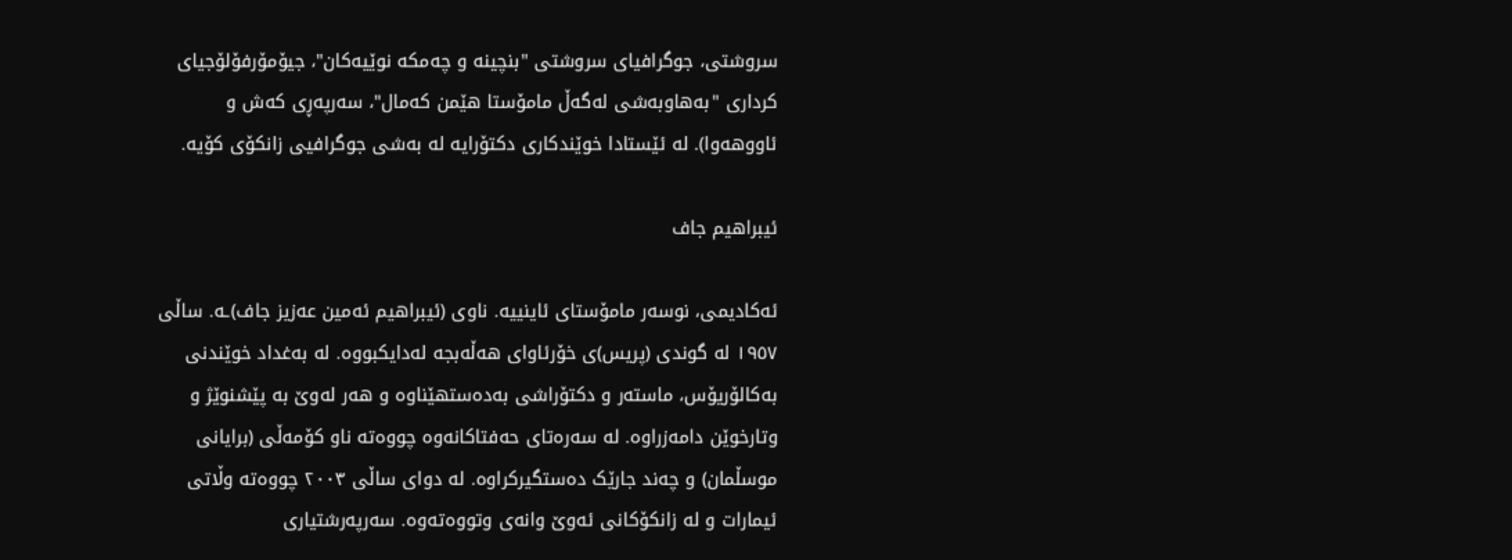سروشتی، جوگرافیای سروشتی "بنچینە و چەمکە نوێیەکان"، جیۆمۆرفۆلۆجیای کرداری "بەهاوبەشی لەگەڵ مامۆستا هێمن کەمال"، سەرپەڕی کەش و ئاووهەوا). لە ئێستادا خوێندکاری دکتۆرایە لە بەشی جوگرافیی زانکۆی کۆیە.

ئیبراهیم جاف

ئەکادیمی، نوسەر مامۆستای ئاینییە. ناوی (ئیبراهیم ئەمین عەزیز جاف)ـە. ساڵی ١٩٥٧ لە گوندی (پریس)ی خۆرئاوای هەڵەبجە لەدایکبووه. لە بەغداد خوێندنی بەکالۆریۆس، ماستەر و دکتۆراشی بەدەستهێناوه و هەر لەوێ بە پێشنوێژ و وتارخوێن دامەزراوە. لە سەرەتای حەفتاکانەوە چووەتە ناو کۆمەڵی (برایانی موسڵمان) و چەند جارێک دەستگیرکراوه. لە دوای ساڵی ٢٠٠٣ چووەتە وڵاتی ئیمارات و لە زانکۆکانی ئەوێ وانەی وتووەتەوە. سەرپەرشتیاری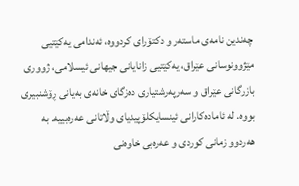چەندین نامەی ماستەر و دکتۆرای کردووە، ئەندامی یەکێتیی مێژوونوسانی عێراق، یەکێتیی زانایانی جیهانی ئیسلامی، ژووری بازرگانی عێراق و سەرپەرشتیاری دەزگای خانەی بەیانی ڕۆشنبیری بووە. لە ئامادەکارانی ئینسایکلۆپیدیای وڵاتانی عەرەبییە. بە هەردوو زمانی کوردی و عەرەبی خاوەنی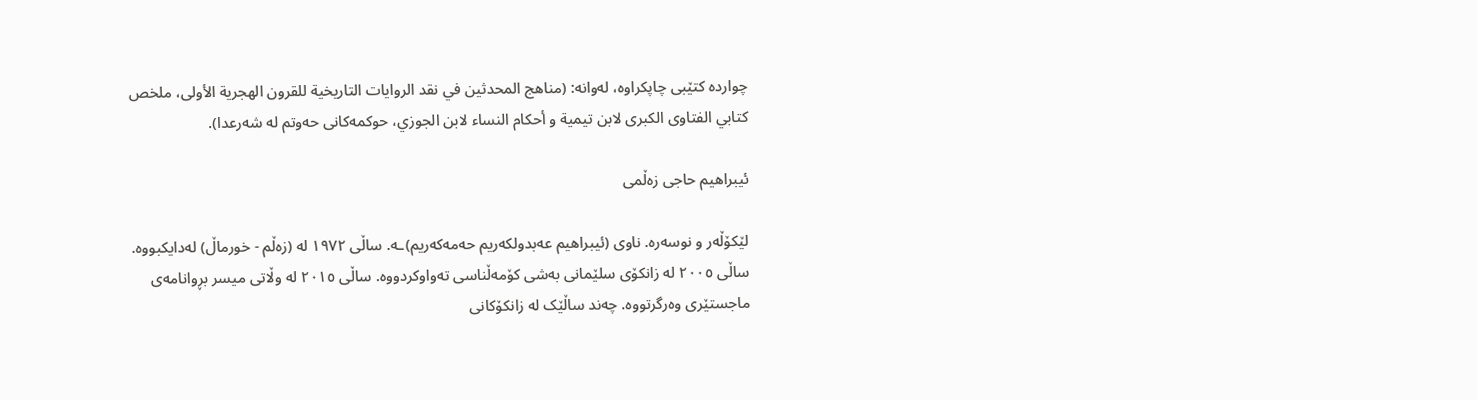چواردە کتێبی چاپکراوە، لەوانه: (مناهج المحدثين في نقد الروايات التاريخية للقرون الهجرية الأولى، ملخص کتابي الفتاوى الکبرى لابن تيمية و أحکام النساء لابن الجوزي، حوکمەکانی حەوتم لە شەرعدا).

ئیبراهیم حاجی زەڵمی

لێکۆڵەر و نوسەرە. ناوی (ئیبراهیم عەبدولکەریم حەمەکەریم)ـە. ساڵی ١٩٧٢ لە (زەڵم - خورماڵ) لەدایکبووە. ساڵی ٢٠٠٥ لە زانکۆی سلێمانی بەشی کۆمەڵناسی تەواوکردووە. ساڵی ٢٠١٥ لە وڵاتی ميسر بڕوانامەی ماجستێری وەرگرتووە. چەند ساڵێک لە زانکۆکانی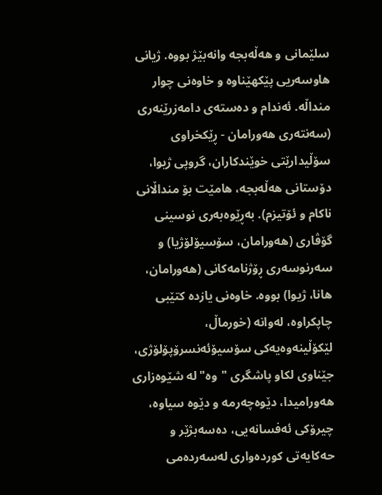سلێمانی و هەڵەبجە وانەبێژ بووە. ژیانی هاوسەریی پێکهێناوە‌ و خاوەنی چوار منداڵە. ئەندام و دەستەی دامەزرێنەری (سەنتەری هەورامان - ڕێکخراوی سۆڵیدارێتی خوێندکاران، گروپی ژیوا، دۆستانی هەڵەبجە، هامێت بۆ منداڵانی ناکام و ئۆتیزم). بەڕێوەبەری نوسینی گۆڤاری‌ (هەورامان، سۆسیۆلۆژیا) و سەرنوسەری ڕۆژنامەکانی (هەورامان، هانا، ژیوا) بووە. خاوەنی يازدە کتێبى چاپکراوە، لەوانە (خورماڵ، لێکۆڵینەوەیەکی سۆسیۆئەنسرۆپۆلۆژی، جێناوی لکاو پاشگری "وە" لە شێوەزاری هەورامیدا، دێوەچەرمە و دێوە سیاوە، چیرۆکی ئەفسانەیی، دەسەبژێر و حەکایەتی کوردەواری لەسەردەمی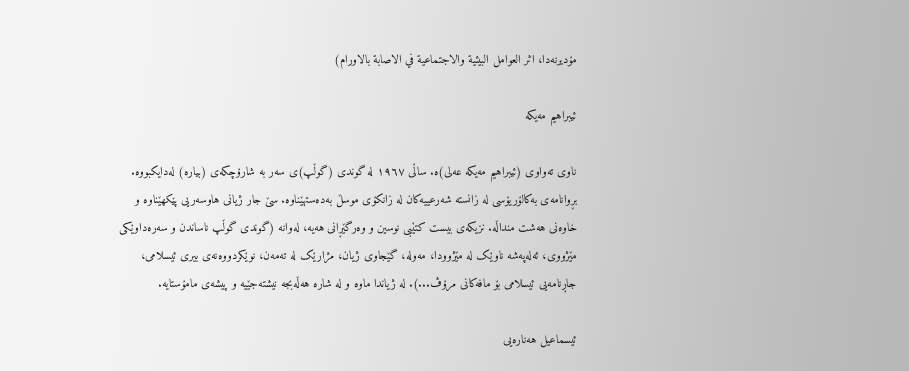مۆدیرنەدا، اثر العوامل البيئية والاجتماعية في الاصابة بالاورام)

ئیبراهیم مەیکە

ناوی تەواوی (ئیبراهیم مەیکە عەلی)ە. ساڵی ١٩٦٧ لە گوندی (گوڵپ)ی سەر بە شارۆچکەی (بیارە) لەدایکبووە. بڕوانامەی بەکالۆریۆسی لە زانستە شەرعییەکان لە زانکۆی موسڵ بەدەستهێناوە. سێ جار ژیانی هاوسەریی پێکهێناوە‌ و خاوەنی هەشت منداڵە. نزیکەی بیست کتێبی نوسین و وەرگێڕانی هەیە، لەوانە (گوندی گوڵپ ناساندن و سەرەداوێکی مێژووی، ئەلەپەشە ناوێک لە مێژوودا، مەولە، گێجاوی ژیان، مژارێک لە تەمەن، نوێکردووەنەى بیرى ئیسلامى، جاڕنامەیى ئیسلامى بۆ مافەکانى مرۆڤ...). لە ژیاندا ماوە و لە شارە هەڵەبجە نیشتەجێیە و پیشەی مامۆستایە.

ئیسماعیل هەنارەیی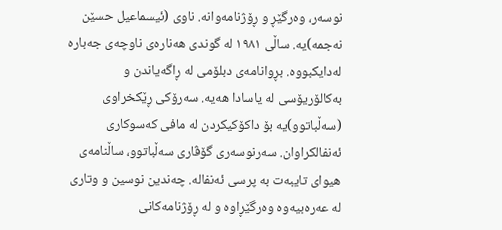نوسەر، وەرگێڕ و ڕۆژنامەوانە. ناوی (ئیسماعیل حسێن نەجمە)یە. ساڵی ١٩٨١ لە گوندی هەنارەی ناوچەی جەبارە لەدایکبووە. بڕوانامەی دبلۆمی لە ڕاگەیاندن و بەکالۆریۆسی لە یاسادا هەیە. سەرۆکی ڕێکخراوی (سەڵباتوو)یە بۆ داکۆکیکردن لە مافی کەسوکاری ئەنفالکراوان. سەرنوسەری گۆڤاری سەڵباتوو، ساڵنامەی هیوای تایبەت بە پرسی ئەنفالە. چەندین نوسین و وتاری لە عەرەبیەوە وەرگێڕاوە و لە ڕۆژنامەکانی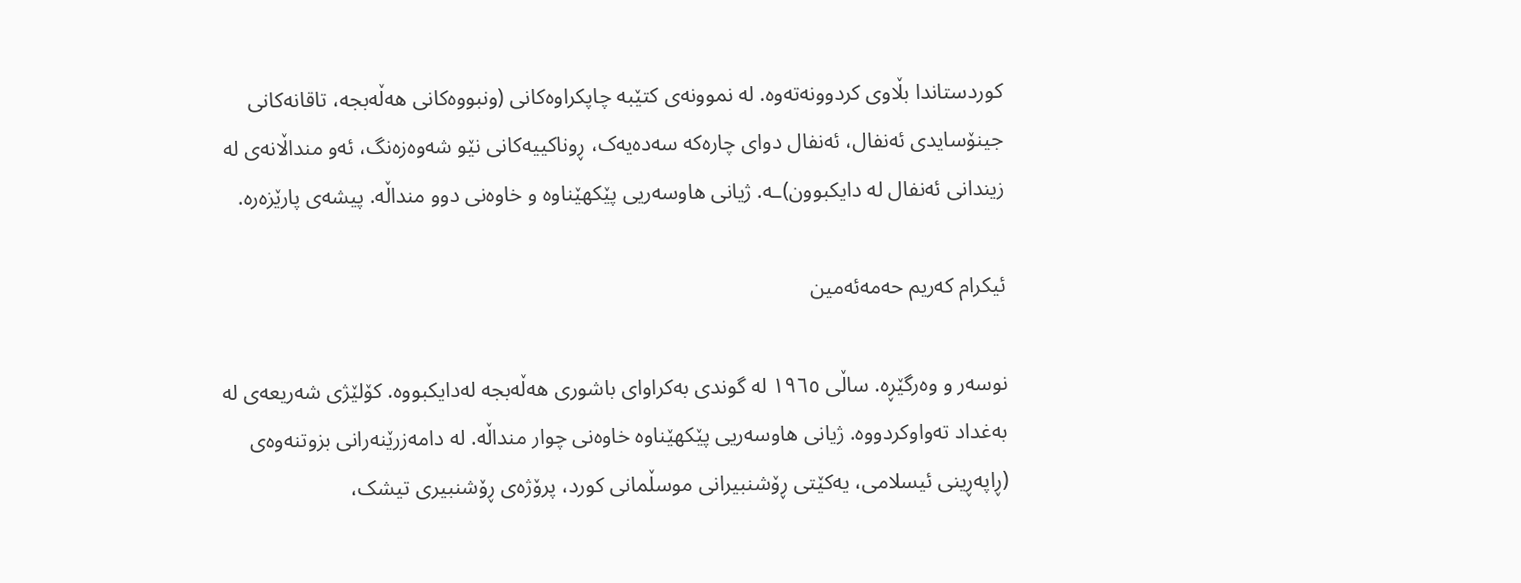کوردستاندا بڵاوی کردوونەتەوە. لە نموونەی کتێبە چاپکراوەکانی (ونبووەکانی هەڵەبجە، تاقانەکانی جینۆسایدی ئەنفال، ئەنفال دوای چارەکە سەدەیەک، ڕوناکییەکانی نێو شەوەزەنگ، ئەو منداڵانەی لە زیندانی ئەنفال لە دایکبوون)ـە. ژیانی هاوسەریی پێکهێناوە‌ و خاوەنی دوو منداڵە. پیشەی پارێزەرە.

ئیکرام کەریم حەمەئەمین

نوسەر و وەرگێڕە. ساڵی ١٩٦٥ لە گوندی بەکراوای باشوری هەڵەبجە لەدایکبووە. کۆلێژی شەریعەی لە بەغداد تەواوکردووە. ژیانی هاوسەریی پێکهێناوە‌ خاوەنی چوار منداڵە. لە دامەزرێنەرانی بزوتنەوەی (ڕاپەڕینی ئیسلامی، یەکێتی ڕۆشنبیرانی موسڵمانی کورد، پرۆژەی ڕۆشنبیری تیشک،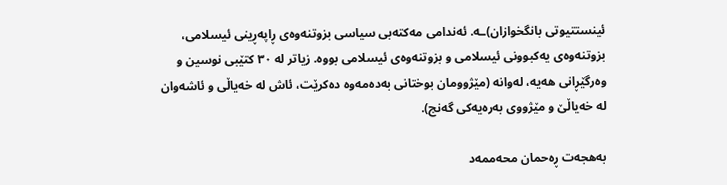ئینستتیوتی بانگخوازان)ـە. ئەندامی مەکتەبی سیاسی بزوتنەوەی ڕاپەڕینی ئیسلامی، بزوتنەوەی یەکبوونی ئیسلامی و بزوتنەوەی ئیسلامی بووە. زیاتر له ٣٠ کتێبی نوسین و وەرگێڕانی هەیە‌، لەوانە (مێژوومان بوختانی بەدەمەوە دەکرێت، ئاش لە خەیاڵی و ئاشەوان لە خەیاڵێ و مێژووی بەرەیەکی گەنج).

بەهجەت ڕەحمان محەممەد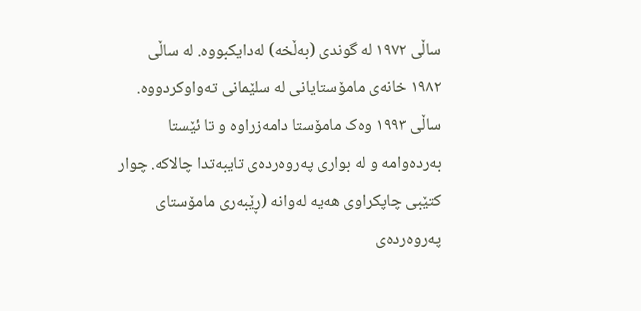ساڵی ١٩٧٢ لە گوندی (بەڵخە) لەدایکبووە. لە ساڵی ١٩٨٢ خانەی مامۆستایانی لە سلێمانی تەواوکردووە. ساڵی ١٩٩٣ وەک مامۆستا دامەزراوە و تا ئێستا بەردەوامه و له ‌بواری پەروەردەی تایبەتدا چالاکە‌. چوار کتێبی چاپکراوی هەیە لەوانە (ڕێبەری مامۆستای پەروەردەی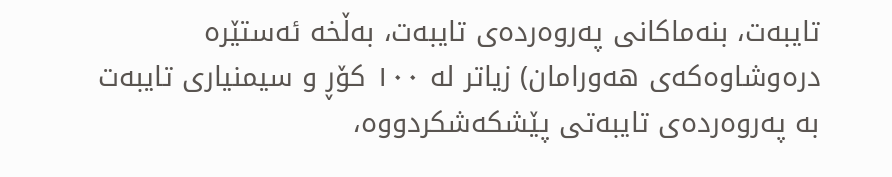تایبەت، بنەماکانی پەروەردەی تایبەت، بەڵخە ئەستێرە درەوشاوەکەی هەورامان) زیاتر لە ١٠٠ کۆڕ و سیمنیاری تایبەت بە پەروەردەی تایبەتی پێشکەشکردووە،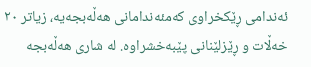ئەندامی ڕێکخراوی کەمئەندامانی هەڵەبجەیە، زیاتر ٢٠ خەڵات و ڕێزلێنانی ‌پێبەخشراوە. لە شاری هەڵەبجە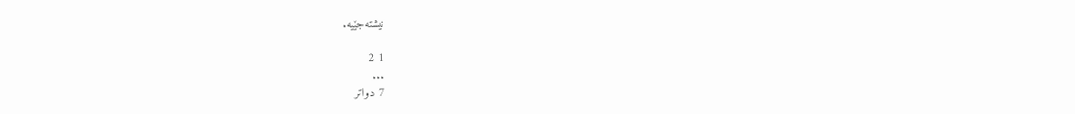نیشتەجێیە.

1 2
...
7 دواتر